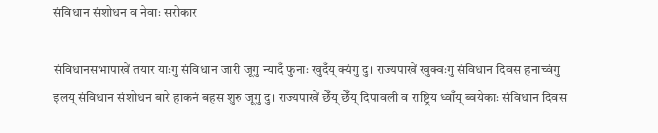संविधान संशोधन व नेवाः सरोकार

संविधानसभापाखें तयार याःगु संविधान जारी जूगु न्यादँ फुनाः खुदँय् क्यंगु दु। राज्यपाखें खुक्वःगु संविधान दिवस हनाच्वंगु इलय् संविधान संशोधन बारे हाकनं बहस शुरु जूगु दु। राज्यपाखें छेँय् छेँय् दिपावली व राष्ट्रिय ध्वाँय् ब्वयेकाः संविधान दिवस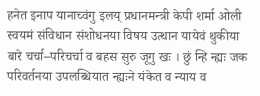हनेत इनाप यानाच्वंगु इलय् प्रधानमन्त्री केपी शर्मा ओली स्वयमं संविधान संशोधनया विषय उत्थान यायेवं थुकीया बारे चर्चा–परिचर्चा व बहस सुरु जूगु खः । छुं न्हि न्ह्यः जक परिवर्तनया उपलब्धियात न्ह्यःने यंकेत व न्याय व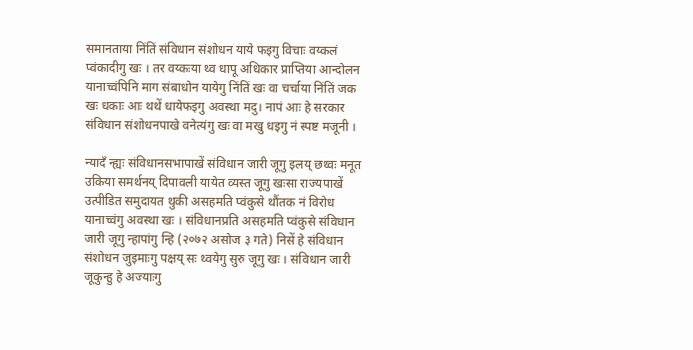समानताया निंतिं संविधान संशोधन याये फइगु विचाः वय्कलं प्वंकादीगु खः । तर वय्कःया थ्व धापू अधिकार प्राप्तिया आन्दोलन यानाच्वंपिनि माग संबाधोन यायेगु निंतिं खः वा चर्चाया निंतिं जक खः धकाः आः थथें धायेफइगु अवस्था मदु। नापं आः हे सरकार संविधान संशोधनपाखे वनेत्यंगु खः वा मखु धइगु नं स्पष्ट मजूनी ।

न्यादँ न्ह्यः संविधानसभापाखें संविधान जारी जूगु इलय् छथ्वः मनूत उकिया समर्थनय् दिपावली यायेत व्यस्त जूगु खःसा राज्यपाखें उत्पीडित समुदायत थुकी असहमति प्वंकुसे थौंतक नं विरोध यानाच्वंगु अवस्था खः । संविधानप्रति असहमति प्वंकुसे संविधान जारी जूगु न्हापांगु न्हि (२०७२ असोज ३ गते) निसें हे संविधान संशोधन जुइमाःगु पक्षय् सः थ्वयेगु सुरु जूगु खः । संविधान जारी जूकुन्हु हे अज्याःगु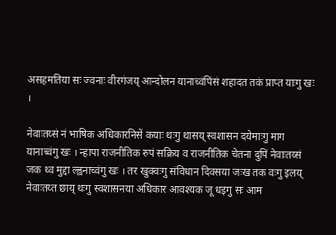असहमतिया सः ज्वनाः वीरगंजय् आन्दोलन यानाच्वंपिंसं शहादत तकं प्राप्त याःगु खः ।

नेवाःतय्सं नं भाषिक अधिकारनिसें कयाः थःगु थासय् स्वशासन दयेमाःगु माग यानाच्वंगु खः । न्हापा राजनीतिक रुपं सक्रिय व राजनीतिक चेतना दुपिं नेवाःतय्सं जक थ्व मुद्दा ल्ह्वनाच्वंगु खः । तर खुक्वःगु संविधान दिवसया जःख तक वःगु इलय् नेवाःतय्त छाय् थःगु स्वशासनया अधिकार आवश्यक जू धइगु सः आम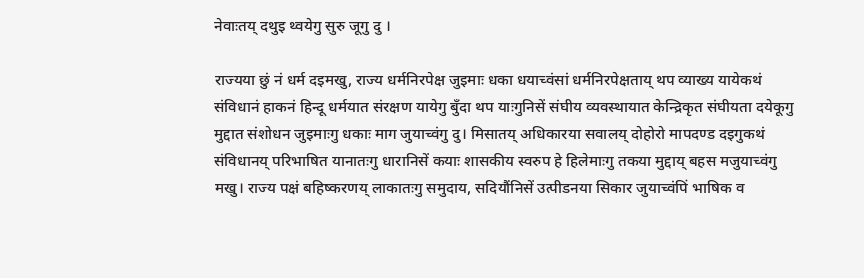नेवाःतय् दथुइ थ्वयेगु सुरु जूगु दु ।

राज्यया छुं नं धर्म दइमखु, राज्य धर्मनिरपेक्ष जुइमाः धका धयाच्वंसां धर्मनिरपेक्षताय् थप व्याख्य यायेकथं संविधानं हाकनं हिन्दू धर्मयात संरक्षण यायेगु बुँदा थप याःगुनिसें संघीय व्यवस्थायात केन्द्रिकृत संघीयता दयेकूगु मुद्दात संशोधन जुइमाःगु धकाः माग जुयाच्वंगु दु। मिसातय् अधिकारया सवालय् दोहोरो मापदण्ड दइगुकथं संविधानय् परिभाषित यानातःगु धारानिसें कयाः शासकीय स्वरुप हे हिलेमाःगु तकया मुद्दाय् बहस मजुयाच्वंगु मखु। राज्य पक्षं बहिष्करणय् लाकातःगु समुदाय, सदियौंनिसें उत्पीडनया सिकार जुयाच्वंपिं भाषिक व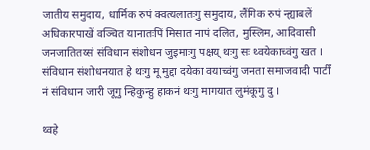जातीय समुदाय, धार्मिक रुपं क्वत्यलातःगु समुदाय, लैंगिक रुपं न्ह्याबलें अधिकारपाखें वञ्चित यानातःपिं मिसात नापं दलित, मुस्लिम, आदिवासी जनजातितय्सं संविधान संशोधन जुइमाःगु पक्षय् थःगु सः थ्वयेकाच्वंगु खत । संविधान संशोधनयात हे थःगु मू मुद्दा दयेका वयाच्वंगु जनता समाजवादी पार्टीं नं संविधान जारी जूगु न्हिकुन्हु हाकनं थःगु मागयात लुमंकूगु दु ।

थ्वहे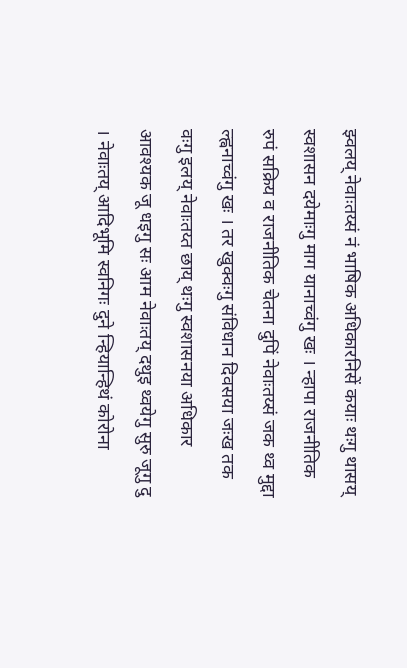झ्वलय् नेवाःतय्सं नं भाषिक अधिकारनिसें कयाः थःगु थासय् स्वशासन दयेमाःगु माग यानाच्वंगु खः । न्हापा राजनीतिक रुपं सक्रिय व राजनीतिक चेतना दुपिं नेवाःतय्सं जक थ्व मुद्दा ल्ह्वनाच्वंगु खः । तर खुक्वःगु संविधान दिवसया जःख तक वःगु इलय् नेवाःतय्त छाय् थःगु स्वशासनया अधिकार आवश्यक जू धइगु सः आम नेवाःतय् दथुइ थ्वयेगु सुरु जूगु दु । नेवाःतय् आदिभूमि स्वनिगः दुने न्हियान्हिथं कोरोना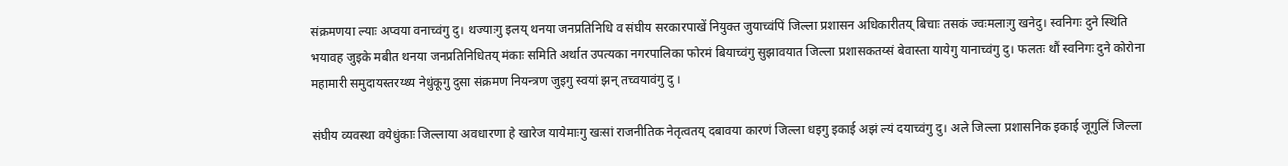संक्रमणया ल्याः अप्वया वनाच्वंगु दु। थज्याःगु इलय् थनया जनप्रतिनिधि व संघीय सरकारपाखें नियुक्त जुयाच्वंपिं जिल्ला प्रशासन अधिकारीतय् बिचाः तसकं ज्वःमलाःगु खनेदु। स्वनिगः दुने स्थिति भयावह जुइके मबीत थनया जनप्रतिनिधितय् मंकाः समिति अर्थात उपत्यका नगरपालिका फोरमं बियाच्वंगु सुझावयात जिल्ला प्रशासकतय्सं बेवास्ता यायेगु यानाच्वंगु दु। फलतः थौं स्वनिगः दुने कोरोना महामारी समुदायस्तरय्थ्य नेधुंकूगु दुसा संक्रमण नियन्त्रण जुइगु स्वयां झन् तच्वयावंगु दु ।

संघीय व्यवस्था वयेधुंकाः जिल्लाया अवधारणा हे खारेज यायेमाःगु खःसां राजनीतिक नेतृत्वतय् दबावया कारणं जिल्ला धइगु इकाई अझं ल्यं दयाच्वंगु दु। अले जिल्ला प्रशासनिक इकाई जूगुलिं जिल्ला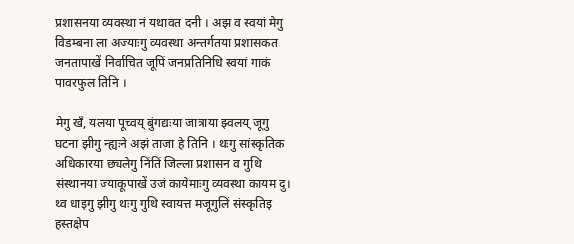प्रशासनया व्यवस्था नं यथावत दनी । अझ व स्वयां मेगु विडम्बना ला अज्याःगु व्यवस्था अन्तर्गतया प्रशासकत जनतापाखें निर्वाचित जूपिं जनप्रतिनिधि स्वयां गाकं पावरफुल तिनि ।

मेगु खँ, यलया पूच्वय् बुंगद्यःया जात्राया झ्वलय् जूगु घटना झीगु न्ह्यःने अझं ताजा हे तिनि । थःगु सांस्कृतिक अधिकारया छ्यलेगु निंतिं जिल्ला प्रशासन व गुथि संस्थानया ज्याकूपाखें उजं कायेमाःगु व्यवस्था कायम दु। थ्व धाइगु झीगु थःगु गुथि स्वायत्त मजूगुलिं संस्कृतिइ हस्तक्षेप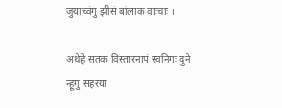जुयाच्वंगु झीसं बांलाक वाःचाः ।

अथेहे सतक विस्तारनापं स्वनिगः दुने न्हूगु सहरया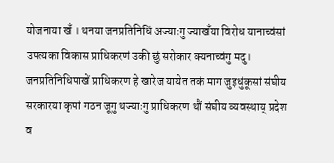योजनाया खँ । थनया जनप्रतिनिधिं अज्याःगु ज्याखँया विरोध यानाच्वंसां उपत्यका विकास प्राधिकरणं उकी छुं सरोकार क्यनाच्वंगु मदु। जनप्रतिनिधिपाखें प्राधिकरण हे खारेज यायेत तकं माग जुइधुंकूसां संघीय सरकारया कृपां गठन जूगु थज्याःगु प्राधिकरण थौं संघीय व्यवस्थाय् प्रदेश व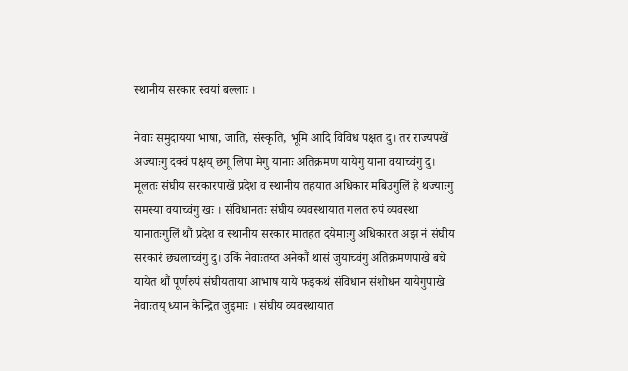स्थानीय सरकार स्वयां बल्लाः ।

नेवाः समुदायया भाषा, जाति, संस्कृति, भूमि आदि विविध पक्षत दु। तर राज्यपखें अज्याःगु दक्वं पक्षय् छगू लिपा मेगु यानाः अतिक्रमण यायेगु याना वयाच्वंगु दु। मूलतः संघीय सरकारपाखें प्रदेश व स्थानीय तहयात अधिकार मबिउगुलिं हे थज्याःगु समस्या वयाच्वंगु खः । संविधानतः संघीय व्यवस्थायात गलत रुपं व्यवस्था यानातःगुलिं थौं प्रदेश व स्थानीय सरकार मातहत दयेमाःगु अधिकारत अझ नं संघीय सरकारं छ्यलाच्वंगु दु। उकिं नेवाःतय्त अनेकौं थासं जुयाच्वंगु अतिक्रमणपाखे बचे यायेत थौं पूर्णरुपं संघीयताया आभाष याये फइकथं संविधान संशोधन यायेगुपाखे नेवाःतय् ध्यान केन्द्रित जुइमाः । संघीय व्यवस्थायात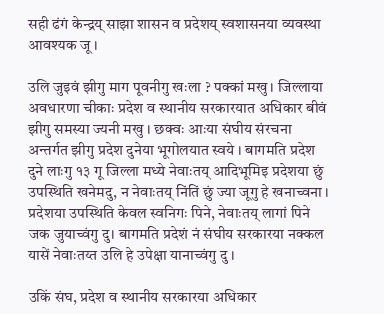सही ढंगं केन्द्रय् साझा शासन व प्रदेशय् स्वशासनया व्यवस्था आवश्यक जू ।

उलि जुइवं झीगु माग पूवनीगु खःला ? पक्कां मखु। जिल्लाया अवधारणा चीकाः प्रदेश व स्थानीय सरकारयात अधिकार बीवं झीगु समस्या ज्यनी मखु । छक्वः आःया संघीय संरचना अन्तर्गत झीगु प्रदेश दुनेया भूगोलयात स्वये । बागमति प्रदेश दुने लाःगु १३ गू जिल्ला मध्ये नेवाःतय् आदिभूमिइ प्रदेशया छुं उपस्थिति खनेमदु, न नेवाःतय् निंतिं छुं ज्या जूगु हे खनाच्वना । प्रदेशया उपस्थिति केवल स्वनिगः पिने, नेवाःतय् लागां पिने जक जुयाच्वंगु दु। बागमति प्रदेशं नं संघीय सरकारया नक्कल यासें नेवाःतय्त उलि हे उपेक्षा यानाच्वंगु दु ।

उकिं संघ, प्रदेश व स्थानीय सरकारया अधिकार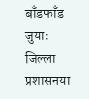बाँडफाँड जुयाः जिल्ला प्रशासनया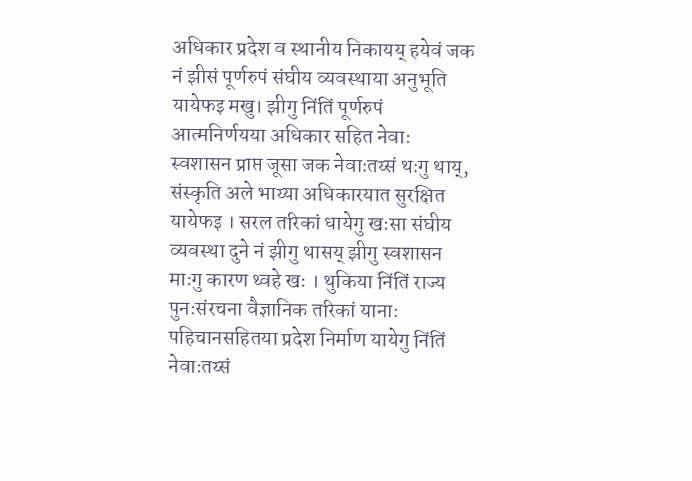अधिकार प्रदेश व स्थानीय निकायय् हयेवं जक नं झीसं पूर्णरुपं संघीय व्यवस्थाया अनुभूति यायेफइ मखु। झीगु निंतिं पूर्णरुपं आत्मनिर्णयया अधिकार सहित नेवाः स्वशासन प्राप्त जूसा जक नेवाःतय्सं थःगु थाय्, संस्कृति अले भाय्या अधिकारयात सुरक्षित यायेफइ । सरल तरिकां धायेगु खःसा संघीय व्यवस्था दुने नं झीगु थासय् झीगु स्वशासन माःगु कारण थ्वहे खः । थुकिया निंतिं राज्य पुनःसंरचना वैज्ञानिक तरिकां यानाः पहिचानसहितया प्रदेश निर्माण यायेगु निंतिं नेवाःतय्सं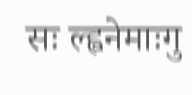सः ल्ह्वनेमाःगु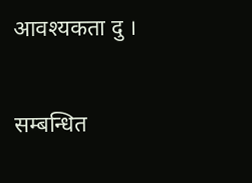आवश्यकता दु ।

सम्बन्धित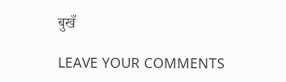बुखँ

LEAVE YOUR COMMENTS